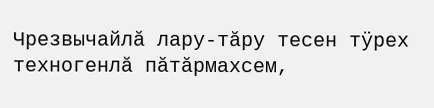Чрезвычайлă лару-тăру тесен тÿрех техногенлă пăтăрмахсем,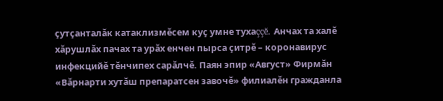çутçанталăк катаклизмĕсем куç умне тухаççĕ. Анчах та халĕ хăрушлăх пачах та урăх енчен пырса çитрĕ – коронавирус инфекцийĕ тĕнчипех сарăлчĕ. Паян эпир «Август» Фирмăн «Вăрнарти хутăш препаратсен завочĕ» филиалĕн гражданла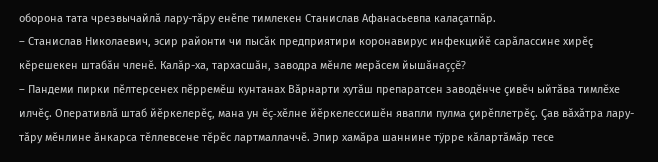оборона тата чрезвычайлă лару-тăру енĕпе тимлекен Станислав Афанасьевпа калаçатпăр.
– Станислав Николаевич, эсир районти чи пысăк предприятири коронавирус инфекцийĕ сарăлассине хирĕç кĕрешекен штабăн членĕ. Калăр-ха, тархасшăн, заводра мĕнле мерăсем йышăнаççĕ?
– Пандеми пирки пĕлтерсенех пĕрремĕш кунтанах Вăрнарти хутăш препаратсен заводĕнче çивĕч ыйтăва тимлĕхе илчĕç. Оперативлă штаб йĕркелерĕç, мана ун ĕç-хĕлне йĕркелессишĕн явапли пулма çирĕплетрĕç. Çав вăхăтра лару-тăру мĕнлине ăнкарса тĕллевсене тĕрĕс лартмаллаччĕ. Эпир хамăра шаннине тÿрре кăлартăмăр тесе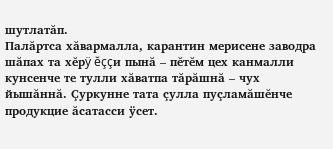шутлатăп.
Палăртса хăвармалла, карантин мерисене заводра шăпах та хĕрÿ ĕççи пынă – пĕтĕм цех канмалли кунсенче те тулли хăватпа тăрăшнă – чух йышăннă. Çуркунне тата çулла пуçламăшĕнче продукцие ăсатасси ÿсет.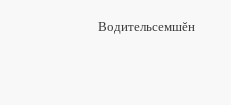Водительсемшĕн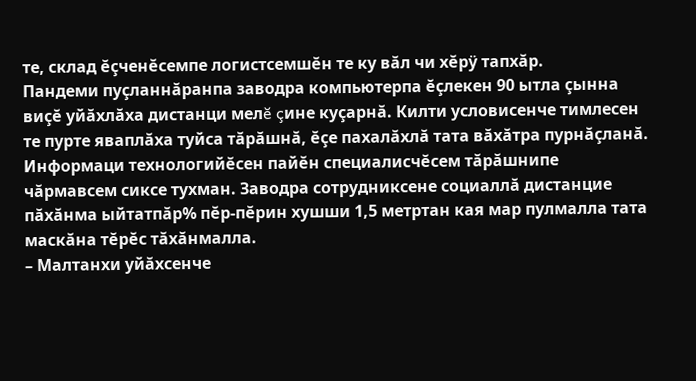те, склад ĕçченĕсемпе логистсемшĕн те ку вăл чи хĕрÿ тапхăр.
Пандеми пуçланнăранпа заводра компьютерпа ĕçлекен 90 ытла çынна виçĕ уйăхлăха дистанци мелĕ çине куçарнă. Килти условисенче тимлесен те пурте яваплăха туйса тăрăшнă, ĕçе пахалăхлă тата вăхăтра пурнăçланă. Информаци технологийĕсен пайĕн специалисчĕсем тăрăшнипе чăрмавсем сиксе тухман. Заводра сотрудниксене социаллă дистанцие пăхăнма ыйтатпăр% пĕр-пĕрин хушши 1,5 метртан кая мар пулмалла тата маскăна тĕрĕс тăхăнмалла.
– Малтанхи уйăхсенче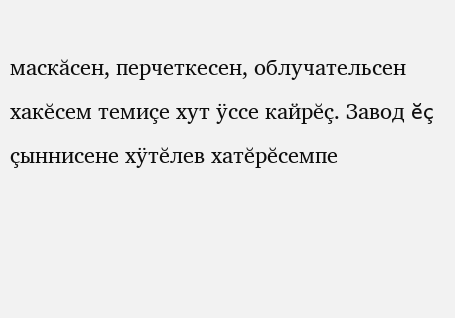маскăсен, перчеткесен, облучательсен хакĕсем темиçе хут ÿссе кайрĕç. Завод ĕç çыннисене хÿтĕлев хатĕрĕсемпе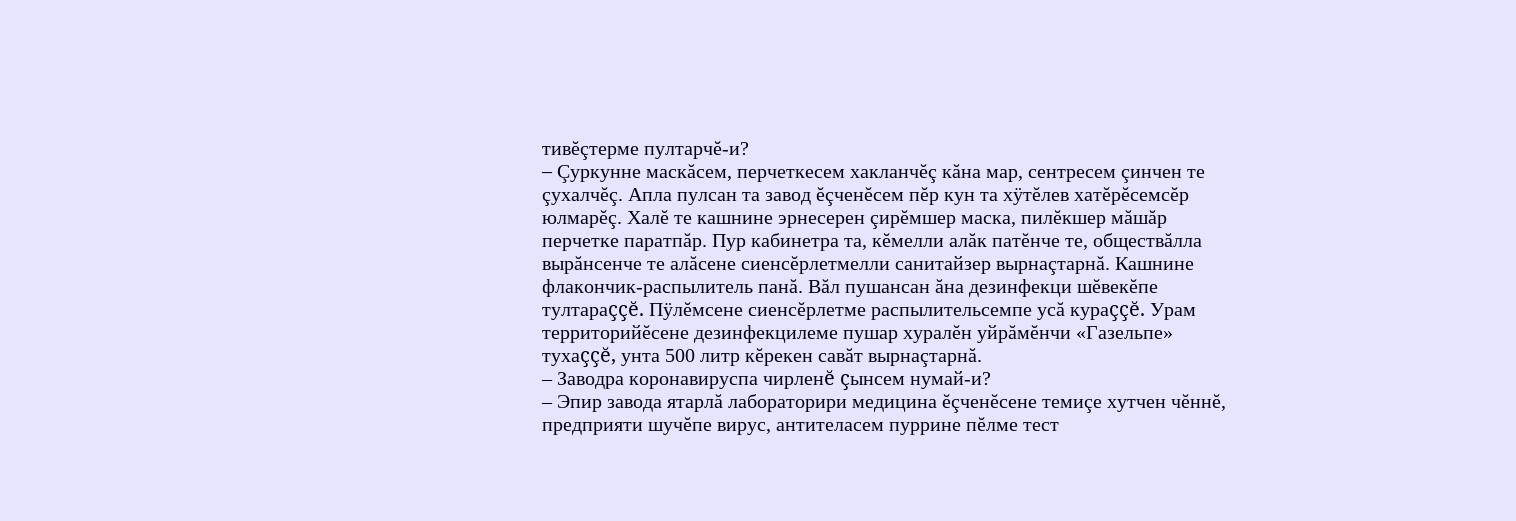тивĕçтерме пултарчĕ-и?
– Çуркунне маскăсем, перчеткесем хакланчĕç кăна мар, сентресем çинчен те çухалчĕç. Апла пулсан та завод ĕçченĕсем пĕр кун та хÿтĕлев хатĕрĕсемсĕр юлмарĕç. Халĕ те кашнине эрнесерен çирĕмшер маска, пилĕкшер мăшăр перчетке паратпăр. Пур кабинетра та, кĕмелли алăк патĕнче те, обществăлла вырăнсенче те алăсене сиенсĕрлетмелли санитайзер вырнаçтарнă. Кашнине флакончик-распылитель панă. Вăл пушансан ăна дезинфекци шĕвекĕпе тултараççĕ. Пÿлĕмсене сиенсĕрлетме распылительсемпе усă кураççĕ. Урам территорийĕсене дезинфекцилеме пушар хуралĕн уйрăмĕнчи «Газельпе» тухаççĕ, унта 500 литр кĕрекен савăт вырнаçтарнă.
– Заводра коронавируспа чирленĕ çынсем нумай-и?
– Эпир завода ятарлă лабораторири медицина ĕçченĕсене темиçе хутчен чĕннĕ, предприяти шучĕпе вирус, антителасем пуррине пĕлме тест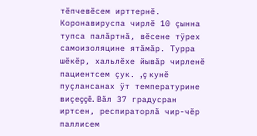тĕпчевĕсем ирттернĕ. Коронавируспа чирлĕ 10 çынна тупса палăртнă, вĕсене тÿрех самоизоляцине ятăмăр. Турра шĕкĕр, хальлĕхе йывăр чирленĕ пациентсем çук. ,ç кунĕ пуçлансанах ÿт температурине виçеççĕ. Вăл 37 градусран иртсен, респираторлă чир-чĕр паллисем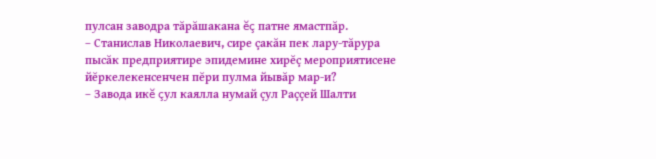пулсан заводра тăрăшакана ĕç патне ямастпăр.
– Станислав Николаевич, сире çакăн пек лару-тăрура пысăк предприятире эпидемине хирĕç мероприятисене йĕркелекенсенчен пĕри пулма йывăр мар-и?
– Завода икĕ çул каялла нумай çул Раççей Шалти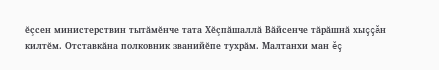ĕçсен министерствин тытăмĕнче тата Хĕçпăшаллă Вăйсенче тăрăшнă хыççăн килтĕм. Отставкăна полковник званийĕпе тухрăм. Малтанхи ман ĕç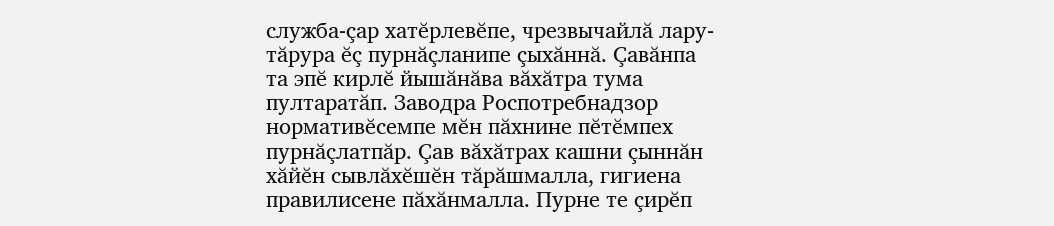служба-çар хатĕрлевĕпе, чрезвычайлă лару-тăрура ĕç пурнăçланипе çыхăннă. Çавăнпа та эпĕ кирлĕ йышăнăва вăхăтра тума пултаратăп. Заводра Роспотребнадзор нормативĕсемпе мĕн пăхнине пĕтĕмпех пурнăçлатпăр. Çав вăхăтрах кашни çыннăн хăйĕн сывлăхĕшĕн тăрăшмалла, гигиена правилисене пăхăнмалла. Пурне те çирĕп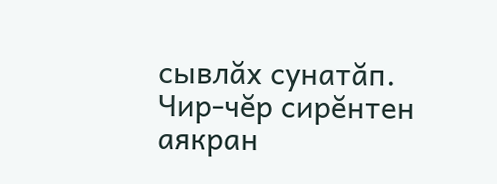сывлăх сунатăп. Чир-чĕр сирĕнтен аякран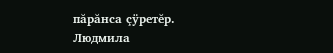пăрăнса çÿретĕр.
Людмила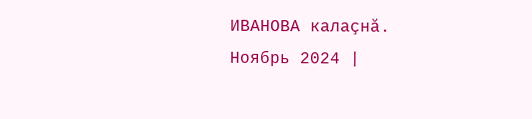ИВАНОВА калаçнă.
Ноябрь 2024 |